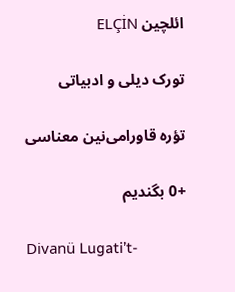ائلچین ELÇİN

تورک دیلی و ادبیاتی

تؤره قاورامی‌نین معناسی

+0 بگندیم

Divanü Lugati’t-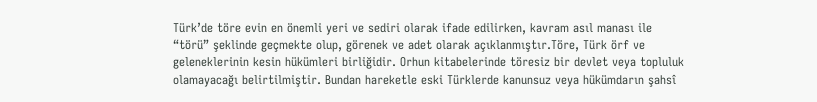Türk’de töre evin en önemli yeri ve sediri olarak ifade edilirken, kavram asıl manası ile “törü” şeklinde geçmekte olup, görenek ve adet olarak açıklanmıştır.Töre, Türk örf ve geleneklerinin kesin hükümleri birliğidir. Orhun kitabelerinde töresiz bir devlet veya topluluk olamayacağı belirtilmiştir. Bundan hareketle eski Türklerde kanunsuz veya hükümdarın şahsî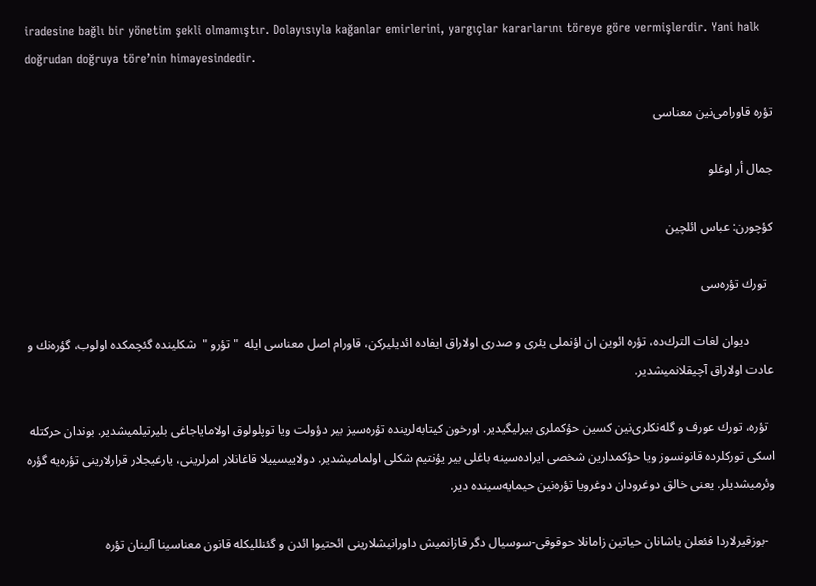iradesine bağlı bir yönetim şekli olmamıştır. Dolayısıyla kağanlar emirlerini, yargıçlar kararlarını töreye göre vermişlerdir. Yani halk doğrudan doğruya töre’nin himayesindedir.

تؤره قاورامی‌نین معناسی

جمال أر اوغلو

كؤچورن: عباس ائلچین

  تورك تؤره‌سی

        دیوان لغات الترك‌ده، تؤره ائوین ان اؤنملی یئری و صدری اولاراق ایفاده ائدیلیركن، قاورام اصل معناسی ایله  " تؤرو "  شكلینده گئچمكده اولوب، گؤره‌نك و عادت اولاراق آچیقلانمیشدیر.

  تؤره، تورك عورف و گله‌نكلری‌نین كسین حؤكملری بیرلیگیدیر. اورخون كیتابه‌لرینده تؤره‌سیز بیر دؤولت ویا توپلولوق اولامایاجاغی بلیرتیلمیشدیر. بوندان حركتله اسكی توركلرده قانونسوز ویا حؤكمدارین شخصی ایراده‌‌سینه باغلی بیر یؤنتیم شكلی اولمامیشدیر. دولاییسییلا قاغانلار امرلرینی، یارغیجلار قرارلارینی تؤره‌‌یه گؤره وئرمیشدیلر. یعنی خالق دوغرودان دوغرویا تؤره‌نین حیمایه‌سینده دیر.

  -بوزقیرلاردا فئعلن یاشانان حیاتین زامانلا حوقوقی-سوسیال دگر قازانمیش داورانیشلارینی ائحتیوا ائدن و گئنللیكله قانون معناسینا آلینان تؤره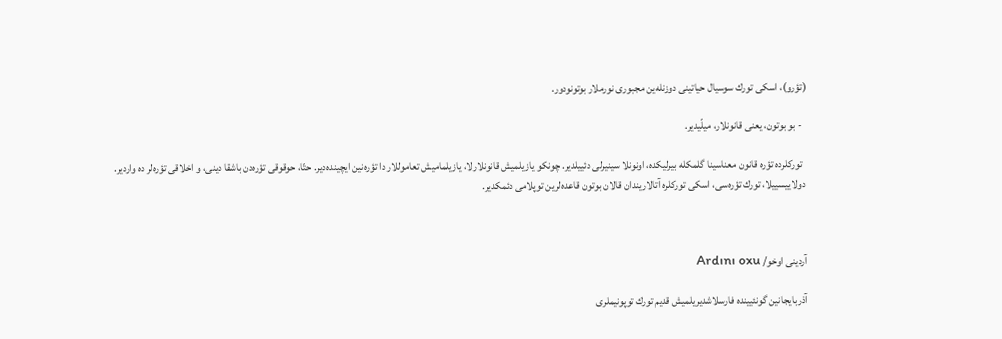(تؤرو)، اسكی تورك سوسیال حیاتینی دوزنله‌ین مجبوری نورملار بوتونودور.

  - بو بوتون، یعنی قانونلار، میلّیدیر.

  توركلرده تؤره قانون معناسینا گلمكله بیرلیكده، اونونلا سینیرلی دئییلدیر. چونكو یازیلمیش قانونلارلا، یازیلمامیش تعاموللار دا تؤره‌نین ایچینده‌دیر. حتّا، حوقوقی تؤره‌دن باشقا دینی، و اخلاقی تؤره‌لر ده واردیر. دولاییسییلا، تورك تؤره‌‌سی، اسكی توركلره آتالاریندان قالان بوتون قاعده‌لرین توپلامی دئمكدیر.



آردینی اوخو/ Ardını oxu

آذربایجانین گونئیینده فارسلاشدیریلمیش قدیم تورك توپونیملری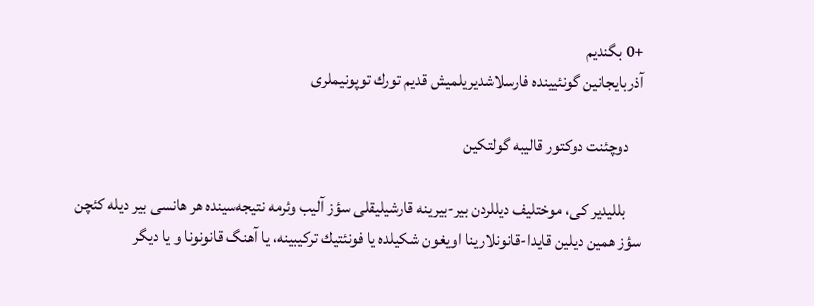+0 بگندیم
آذربایجانین گونئیینده فارسلاشدیریلمیش قدیم تورك توپونیملری

    دوچئنت دوكتور قالیبه گولتكین

     بللیدیر كی، موختلیف دیللردن بیر-بیرینه قارشیلیقلی سؤز آلیب وئرمه نتیجه‌سینده هر هانسی بیر دیله كئچن سؤز همین دیلین قایدا-قانونلارینا اویغون شكیلده یا فونئتیك تركیبینه، یا آهنگ قانونونا و یا دیگر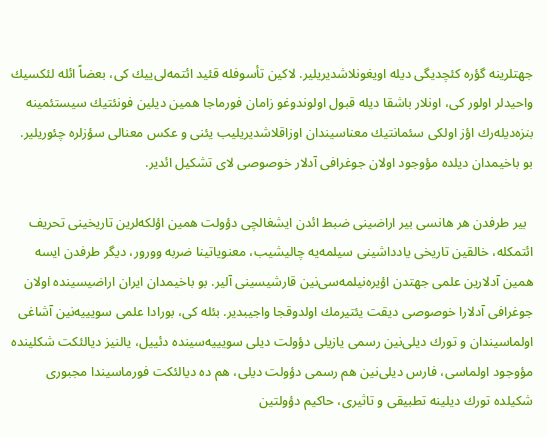جهتلرینه گؤره كئچدیگی دیله اویغونلاشدیریلیر. لاكین تأسوفله قئید ائتمه‌لی‌‌ییك كی، بعضاً ائله لئكسیك واحیدلر اولور كی، اونلار باشقا دیله قبول اولوندوغو زامان فورماجا همین دیلین فونئتیك سیستئمینه بنزه‌دیله‌رك اؤز اولكی سئمانتیك معناسیندان اوزاقلاشدیریلیب یئنی و عكس معنالی سؤزلره چئوریلیر. بو باخیمدان دیلده مؤوجود اولان جوغرافی آدلار خوصوصی لای تشكیل ائدیر.

  بیر طرفدن هر هانسی بیر اراضینی ضبط ائدن ایشغالچی دؤولت همین اؤلكه‌لرین تاریخینی تحریف ائتمكله، خالقین تاریخی یادداشینی سیلمه‌یه چالیشیب، معنویاتینا ضربه وورور، دیگر طرفدن ایسه همین آدلارین علمی جهتدن اؤیره‌نیلمه‌سی‌نین قارشیسینی آلیر. بو باخیمدان ایران اراضیسینده اولان جوغرافی آدلارا خوصوصی دیقت یئتیرمك اولدوقجا واجیبدیر. بئله كی، بورادا علمی سویییه‌نین آشاغی اولماسیندان و تورك دیلی‌نین رسمی یازیلی دؤولت دیلی سویییه‌سینده دئییل، یالنیز دیالئكت شكلینده مؤوجود اولماسی، فارس دیلی‌نین هم رسمی دؤولت دیلی، هم ده دیالئكت فورماسیندا مجبوری شكیلده تورك دیلینه تطبیقی و تاثیری، حاكیم دؤولتین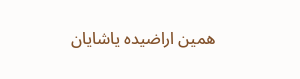همین اراضیده یاشایان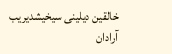خالقین دیلینی سیخیشدیریب آرادان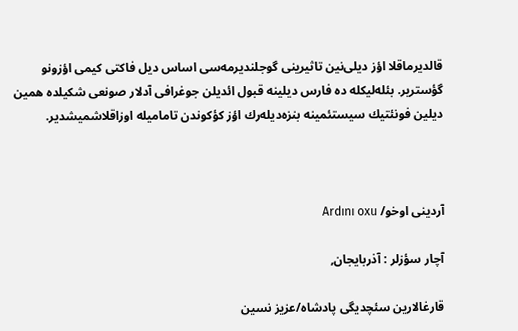قالدیرماقلا اؤز دیلی‌نین تاثیرینی گوجلندیرمه‌سی اساس دیل فاكتی كیمی اؤزونو گؤستریر. بئله‌لیكله ده فارس دیلینه قبول ائدیلن جوغرافی آدلار صونعی شكیلده همین دیلین فونئتیك سیستئمینه بنزه‌دیله‌رك اؤز كؤكوندن تامامیله اوزاقلاشمیشدیر.



آردینی اوخو/ Ardını oxu

آچار سؤزلر : آذربایجان,

قارغالارین سئچدیگی پادشاه/عزیز نسین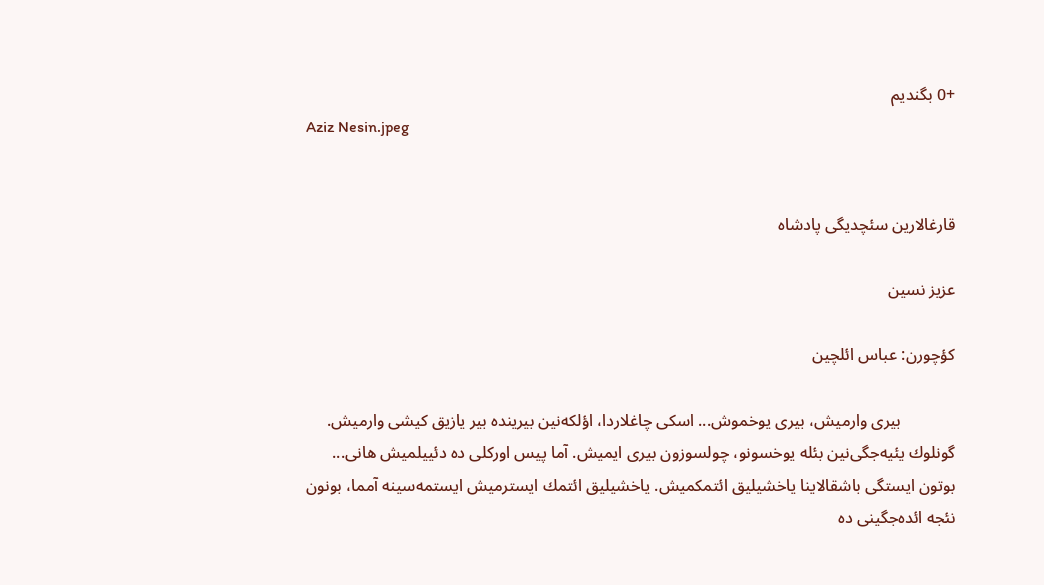+0 بگندیم
Aziz Nesin.jpeg


قارغالارین سئچدیگی پادشاه

عزیز نسین

كؤچورن: عباس ائلچین

             بیری وارمیش، بیری یوخموش... اسكی چاغلاردا، اؤلكه‌نین بیرینده بیر یازیق كیشی وارمیش. گونلوك یئیه‌جگی‌نین بئله یوخسونو، چولسوزون بیری‌ ایمیش. آما پیس اوركلی ده دئییلمیش هانی... بوتون ایستگی باشقالاینا یاخشیلیق ائتمكمیش. یاخشیلیق ائتمك ایسترمیش ایستمه‌سینه آمما، بونون نئجه ائده‌جگینی ده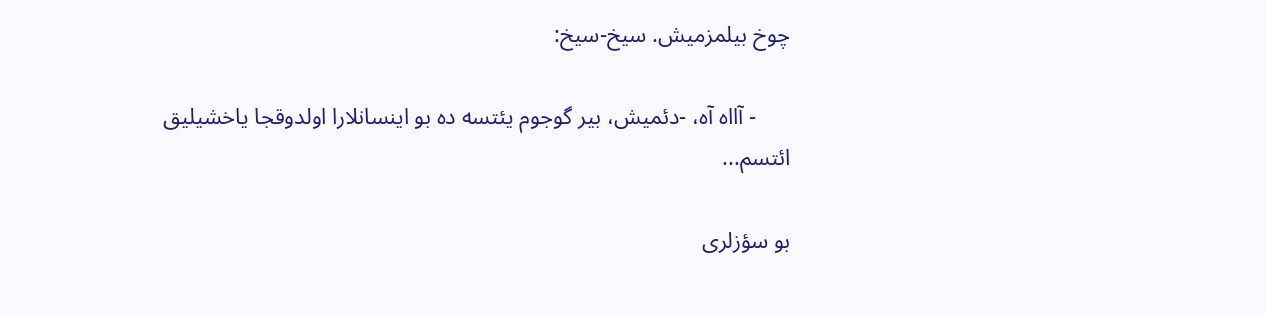چوخ بیلمزمیش. سیخ-سیخ:

      - آااه آه، -دئمیش، بیر گوجوم یئتسه ده بو اینسانلارا اولدوقجا یاخشیلیق ائتسم...

بو سؤزلری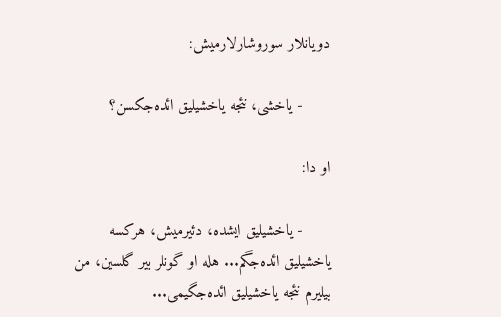دویانلار سوروشارلارمیش:

      - یاخشی، نئجه یاخشیلیق ائده‌جكسن؟

او دا:

      - یاخشیلیق ایشده، دئیرمیش، هركسه یاخشیلیق ائده‌جگم... هله او گونلر بیر گلسین، من بیلیرم نئجه یاخشیلیق ائده‌جگیمی...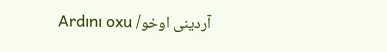آردینی اوخو/ Ardını oxu